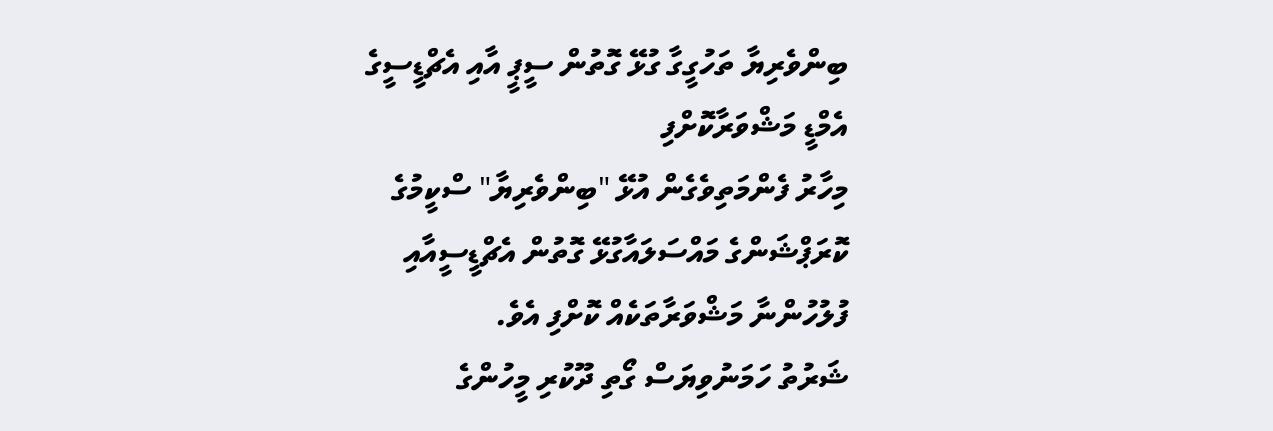ބިންވެރިޔާ ތަހުގީގާ ގުޅޭ ގޮތުން ސީޕީ އާއި އެޗްޑީސީގެ އެމްޑީ މަޝްވަރާކޮށްފި
މިހާރު ފެންމަތިވެގެން އުޅޭ "ބިންވެރިޔާ" ސްކީމުގެ ކޮރަޕްޝަންގެ މައްސަލައާގުޅޭ ގޮތުން އެޗްޑީސީއާއި ފުލުހުންނާ މަޝްވަރާތަކެއް ކޮށްފި އެވެ.
ޝަރުތު ހަމަނުވިޔަސް ގޯތި ދޫކުރި މީހުންގެ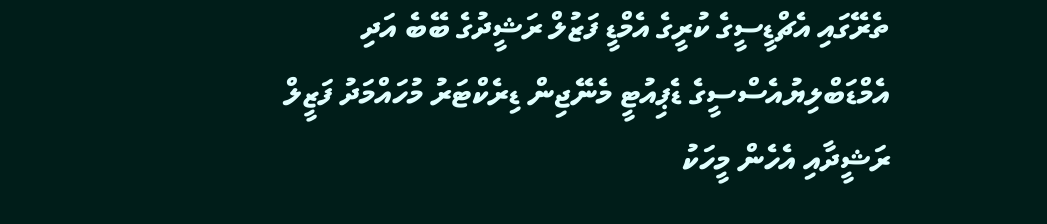ތެރޭގައި އެޗްޑީސީގެ ކުރީގެ އެމްޑީ ފަޒުލް ރަޝީދުގެ ބޭބެ އަދި އެމްޑަބްލިޔުއެސްސީގެ ޑެޕިއުޓީ މެނޭޖިން ޑިރެކްޓަރު މުހައްމަދު ފަޒީލް ރަޝީދާއި އެހެން މީހަކު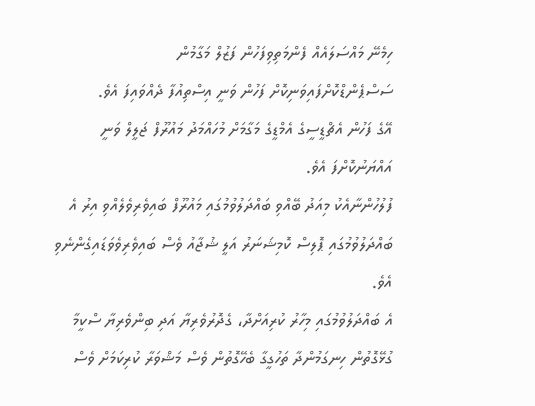ހިމެނޭ މައްސަލައެއް ފެންމަތިވިފަހުން ފަޒުލް މަގާމުން ސަސްޕެންޑްކޮށްފައިވަނިކޮށް ފަހުން ވަނީ އިސްތިއުފާ ދެއްވައިފަ އެވެ.
އޭގެ ފަހުން އެޗްޑީސީގެ އެމްޑީގެ މަގާމަށް މުހައްމަދު މައުރޫފް ޖަލީލް ވަނީ އައްޔަނުކޮށްފަ އެވެ.
ފުލުހުންނާއެކު މިއަދު ބޭއްވި ބައްދަލުވުމުގައި މައުރޫފް ބައިވެރިވެލެއްވި އިރު އެ ބައްދަލުވުމުގައި ޕޮލިސް ކޮމިޝަނަރު އަލީ ޝުޖާއު ވެސް ބައިވެރިވެވަޑައިގެންނެވި އެވެ.
އެ ބައްދަލުވުމުގައި މިހާރު ކުރިއަށްދާ، ގެދޮރުވެރިޔާ އަދި ބިންވެރިޔާ ސްކީމާ ގުޅޭގޮތުން ހިނގަމުންދާ ތަހުގީގާ ބެހޭގޮތުން ވެސް މަޝްވަރާ ކުރިކަމަށް ވެސް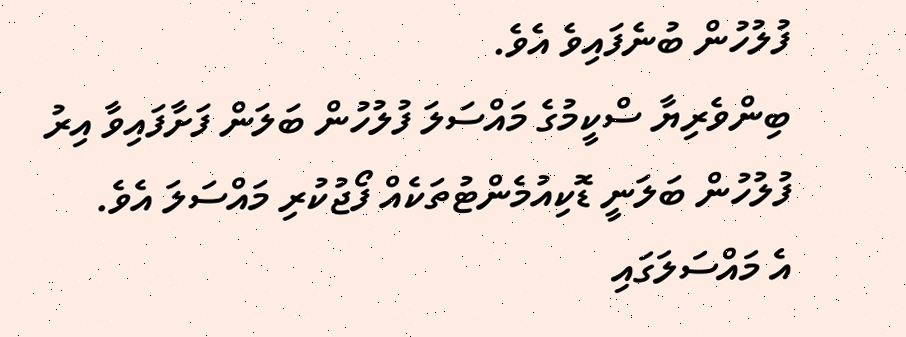ފުލުހުން ބުނެފައިވެ އެވެ.
ބިންވެރިޔާ ސްކީމުގެ މައްސަލަ ފުލުހުން ބަލަން ފަށާފައިވާ އިރު ފުލުހުން ބަލަނީ ޑޮކިއުމެންޓުތަކެއް ފޯޖުކުރި މައްސަލަ އެވެ.
އެ މައްސަލަގައި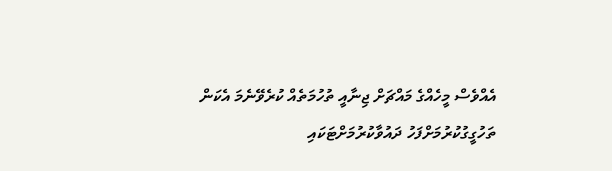އެއްވެސް މީހެއްގެ މައްޗަށް ޖިނާއީ ތުހުމަތެއް ކުރެވޭނެމަ އެކަން ތަހުގީގުކުރުމަށްފަހު ދައުވާކުރުމަށްޓަކައި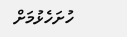ހުށަހެޅުމަށް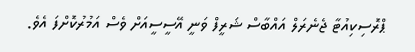ޕްރޮސިކިއުޓާ ޖެނެރަލް އައްބާސް ޝަރީފް ވަނީ އޭސީސީއަށް ވެސް އަމުރުކޮށްފަ އެވެ.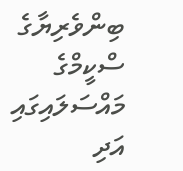ބިންވެރިޔާގެ ސްކީމްގެ މައްސަލައިގައި އަދި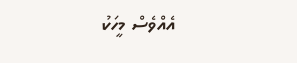އެއްވެސް މީހަކު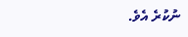ނުކުރެ އެވެ.